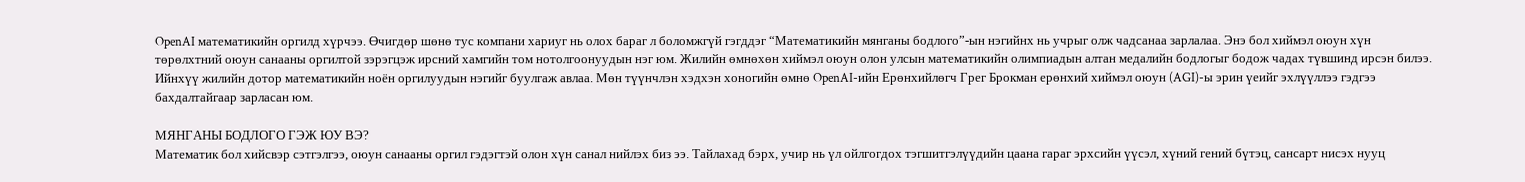OpenAI математикийн оргилд хүрчээ. Өчигдөр шөнө тус компани хариуг нь олох бараг л боломжгүй гэгддэг “Математикийн мянганы бодлого”-ын нэгийнх нь учрыг олж чадсанаа зарлалаа. Энэ бол хиймэл оюун хүн төрөлхтний оюун санааны оргилтой зэрэгцэж ирсний хамгийн том нотолгоонуудын нэг юм. Жилийн өмнөхөн хиймэл оюун олон улсын математикийн олимпиадын алтан медалийн бодлогыг бодож чадах түвшинд ирсэн билээ. Ийнхүү жилийн дотор математикийн ноён оргилуудын нэгийг буулгаж авлаа. Мөн түүнчлэн хэдхэн хоногийн өмнө OpenAI-ийн Ерөнхийлөгч Грег Брокман ерөнхий хиймэл оюун (AGI)-ы эрин үеийг эхлүүллээ гэдгээ бахдалтайгаар зарласан юм.

МЯНГАНЫ БОДЛОГО ГЭЖ ЮУ ВЭ?
Математик бол хийсвэр сэтгэлгээ, оюун санааны оргил гэдэгтэй олон хүн санал нийлэх биз ээ. Тайлахад бэрх, учир нь үл ойлгогдох тэгшитгэлүүдийн цаана гараг эрхсийн үүсэл, хүний гений бүтэц, сансарт нисэх нууц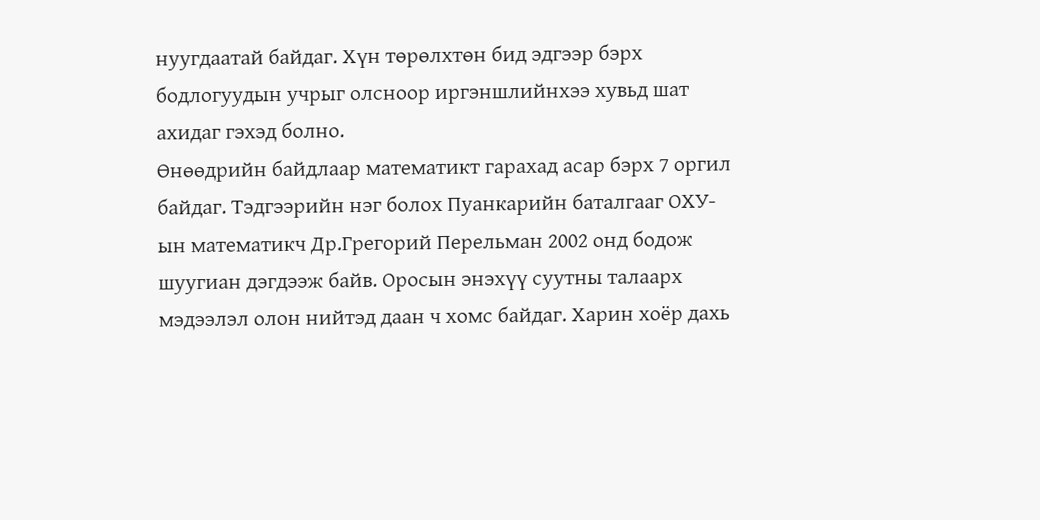нуугдаатай байдаг. Хүн төрөлхтөн бид эдгээр бэрх бодлогуудын учрыг олсноор иргэншлийнхээ хувьд шат ахидаг гэхэд болно.
Өнөөдрийн байдлаар математикт гарахад асар бэрх 7 оргил байдаг. Тэдгээрийн нэг болох Пуанкарийн баталгааг ОХУ-ын математикч Др.Грегорий Перельман 2002 онд бодож шуугиан дэгдээж байв. Оросын энэхүү суутны талаарх мэдээлэл олон нийтэд даан ч хомс байдаг. Харин хоёр дахь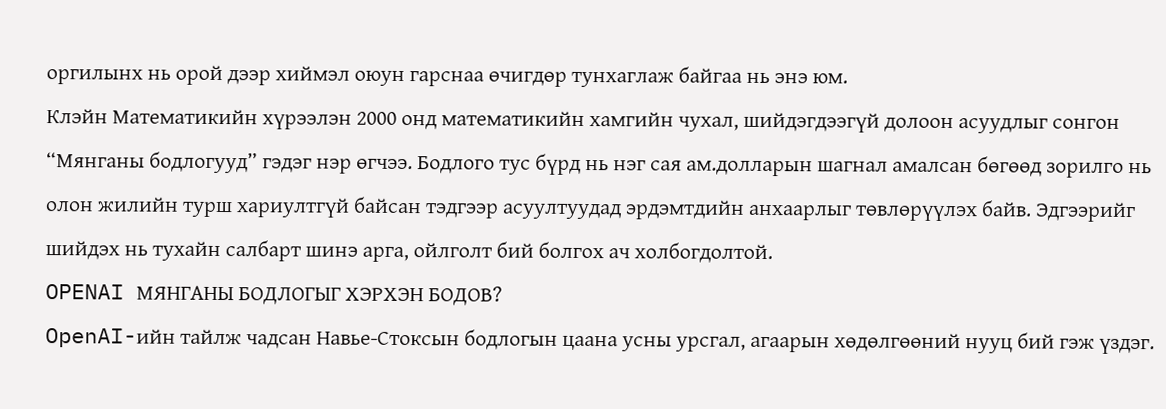оргилынх нь орой дээр хиймэл оюун гарснаа өчигдөр тунхаглаж байгаа нь энэ юм.
Клэйн Математикийн хүрээлэн 2000 онд математикийн хамгийн чухал, шийдэгдээгүй долоон асуудлыг сонгон “Мянганы бодлогууд” гэдэг нэр өгчээ. Бодлого тус бүрд нь нэг сая ам.долларын шагнал амалсан бөгөөд зорилго нь олон жилийн турш хариултгүй байсан тэдгээр асуултуудад эрдэмтдийн анхаарлыг төвлөрүүлэх байв. Эдгээрийг шийдэх нь тухайн салбарт шинэ арга, ойлголт бий болгох ач холбогдолтой.
OPENAI МЯНГАНЫ БОДЛОГЫГ ХЭРХЭН БОДОВ?
OpenAI-ийн тайлж чадсан Навье-Стоксын бодлогын цаана усны урсгал, агаарын хөдөлгөөний нууц бий гэж үздэг.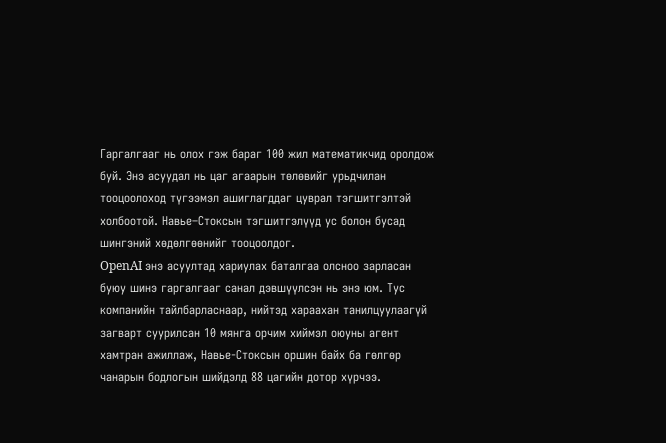Гаргалгааг нь олох гэж бараг 100 жил математикчид оролдож буй. Энэ асуудал нь цаг агаарын төлөвийг урьдчилан тооцоолоход түгээмэл ашиглагддаг цуврал тэгшитгэлтэй холбоотой. Навье–Стоксын тэгшитгэлүүд ус болон бусад шингэний хөдөлгөөнийг тооцоолдог.
OpenAI энэ асуултад хариулах баталгаа олсноо зарласан буюу шинэ гаргалгааг санал дэвшүүлсэн нь энэ юм. Тус компанийн тайлбарласнаар, нийтэд хараахан танилцуулаагүй загварт суурилсан 10 мянга орчим хиймэл оюуны агент хамтран ажиллаж, Навье-Стоксын оршин байх ба гөлгөр чанарын бодлогын шийдэлд 88 цагийн дотор хүрчээ.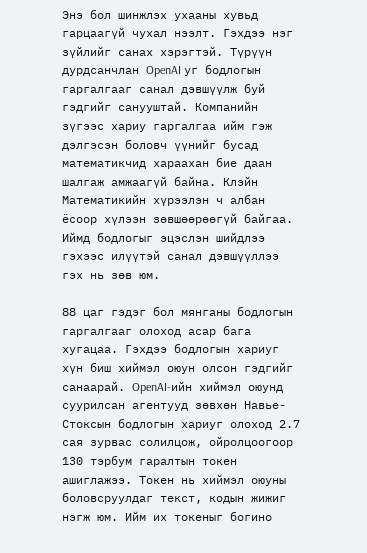Энэ бол шинжлэх ухааны хувьд гарцаагүй чухал нээлт. Гэхдээ нэг зүйлийг санах хэрэгтэй. Түрүүн дурдсанчлан OpenAI уг бодлогын гаргалгааг санал дэвшүүлж буй гэдгийг санууштай. Компанийн зүгээс хариу гаргалгаа ийм гэж дэлгэсэн боловч үүнийг бусад математикчид хараахан бие даан шалгаж амжаагүй байна. Клэйн Математикийн хүрээлэн ч албан ёсоор хүлээн зөвшөөрөөгүй байгаа. Иймд бодлогыг эцэслэн шийдлээ гэхээс илүүтэй санал дэвшүүллээ гэх нь зөв юм.

88 цаг гэдэг бол мянганы бодлогын гаргалгааг олоход асар бага хугацаа. Гэхдээ бодлогын хариуг хүн биш хиймэл оюун олсон гэдгийг санаарай. OpenAI-ийн хиймэл оюунд суурилсан агентууд зөвхөн Навье-Стоксын бодлогын хариуг олоход 2.7 сая зурвас солилцож, ойролцоогоор 130 тэрбум гаралтын токен ашиглажээ. Токен нь хиймэл оюуны боловсруулдаг текст, кодын жижиг нэгж юм. Ийм их токеныг богино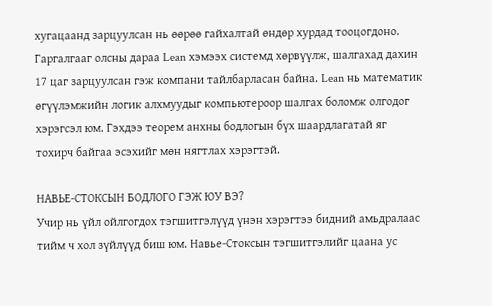хугацаанд зарцуулсан нь өөрөө гайхалтай өндөр хурдад тооцогдоно.
Гаргалгааг олсны дараа Lean хэмээх системд хөрвүүлж, шалгахад дахин 17 цаг зарцуулсан гэж компани тайлбарласан байна. Lean нь математик өгүүлэмжийн логик алхмуудыг компьютероор шалгах боломж олгодог хэрэгсэл юм. Гэхдээ теорем анхны бодлогын бүх шаардлагатай яг тохирч байгаа эсэхийг мөн нягтлах хэрэгтэй.

НАВЬЕ-СТОКСЫН БОДЛОГО ГЭЖ ЮУ ВЭ?
Учир нь үйл ойлгогдох тэгшитгэлүүд үнэн хэрэгтээ бидний амьдралаас тийм ч хол зүйлүүд биш юм. Навье-Стоксын тэгшитгэлийг цаана ус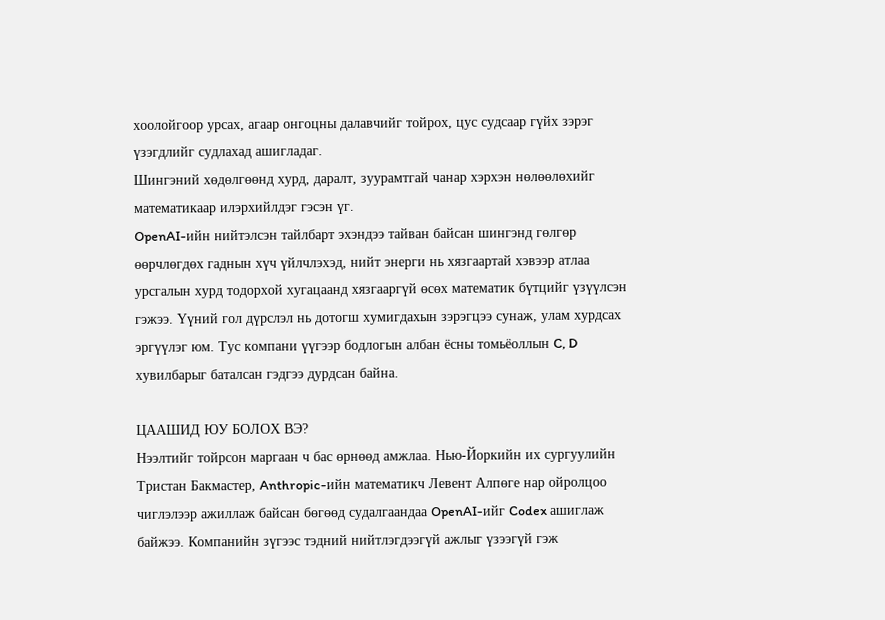хоолойгоор урсах, агаар онгоцны далавчийг тойрох, цус судсаар гүйх зэрэг үзэгдлийг судлахад ашигладаг.
Шингэний хөдөлгөөнд хурд, даралт, зуурамтгай чанар хэрхэн нөлөөлөхийг математикаар илэрхийлдэг гэсэн үг.
OpenAI-ийн нийтэлсэн тайлбарт эхэндээ тайван байсан шингэнд гөлгөр өөрчлөгдөх гаднын хүч үйлчлэхэд, нийт энерги нь хязгаартай хэвээр атлаа урсгалын хурд тодорхой хугацаанд хязгааргүй өсөх математик бүтцийг үзүүлсэн гэжээ. Үүний гол дүрслэл нь дотогш хумигдахын зэрэгцээ сунаж, улам хурдсах эргүүлэг юм. Тус компани үүгээр бодлогын албан ёсны томьёоллын C, D хувилбарыг баталсан гэдгээ дурдсан байна.

ЦААШИД ЮУ БОЛОХ ВЭ?
Нээлтийг тойрсон маргаан ч бас өрнөөд амжлаа. Нью-Йоркийн их сургуулийн Тристан Бакмастер, Anthropic-ийн математикч Левент Алпөге нар ойролцоо чиглэлээр ажиллаж байсан бөгөөд судалгаандаа OpenAI-ийг Codex ашиглаж байжээ. Компанийн зүгээс тэдний нийтлэгдээгүй ажлыг үзээгүй гэж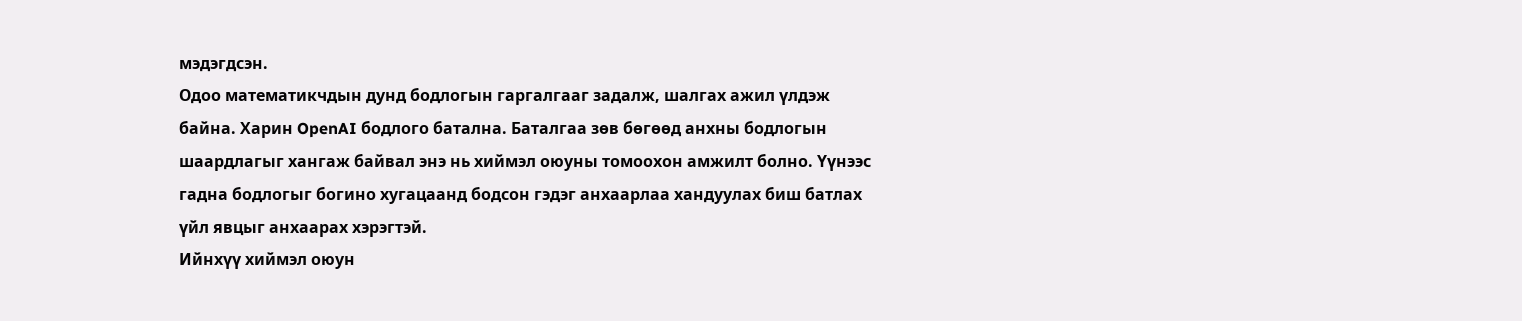мэдэгдсэн.
Одоо математикчдын дунд бодлогын гаргалгааг задалж, шалгах ажил үлдэж байна. Харин OpenAI бодлого батална. Баталгаа зөв бөгөөд анхны бодлогын шаардлагыг хангаж байвал энэ нь хиймэл оюуны томоохон амжилт болно. Үүнээс гадна бодлогыг богино хугацаанд бодсон гэдэг анхаарлаа хандуулах биш батлах үйл явцыг анхаарах хэрэгтэй.
Ийнхүү хиймэл оюун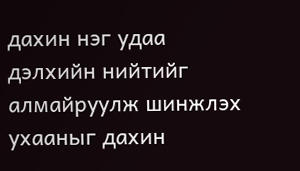дахин нэг удаа дэлхийн нийтийг алмайруулж шинжлэх ухааныг дахин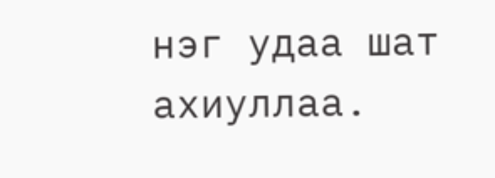нэг удаа шат ахиуллаа.